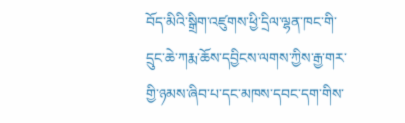བོད་མིའི་སྒྲིག་འཛུགས་ཕྱི་དྲིལ་ལྷན་ཁང་གི་དྲུང་ཆེ་ཀརྨ་ཆོས་དབྱིངས་ལགས་ཀྱིས་རྒྱ་གར་གྱི་ཉམས་ཞིབ་པ་དང་མཁས་དབང་དག་གིས་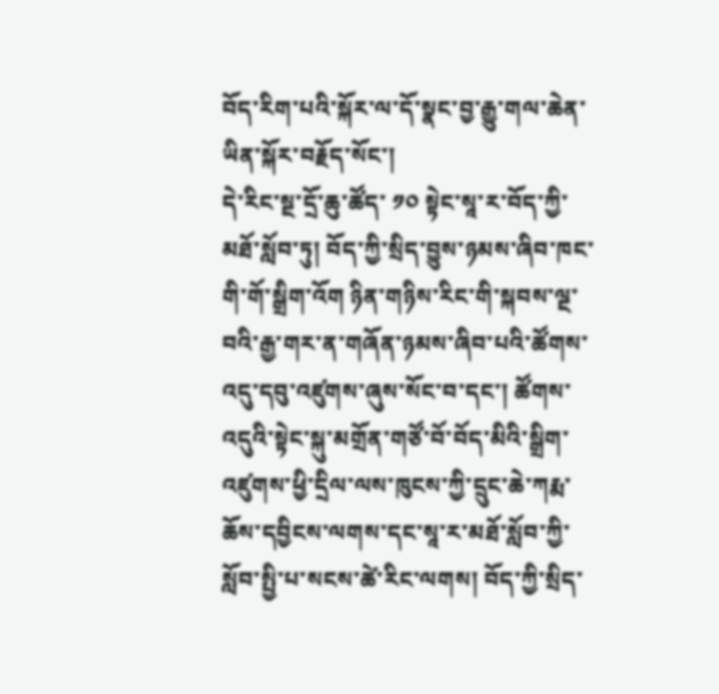བོད་རིག་པའི་སྐོར་ལ་དོ་སྣང་བྱ་རྒྱུ་གལ་ཆེན་ཡིན་སྐོར་བརྗོད་སོང་།
དེ་རིང་སྔ་དྲོ་ཆུ་ཚོད་ ༡༠ སྟེང་སཱ་ར་བོད་ཀྱི་མཐོ་སློབ་ཏུ། བོད་ཀྱི་སྲིད་བྱུས་ཉམས་ཞིབ་ཁང་གི་གོ་སྒྲིག་འོག ཉིན་གཉིས་རིང་གི་སྐབས་ལྔ་བའི་རྒྱ་གར་ན་གཞོན་ཉམས་ཞིབ་པའི་ཚོགས་འདུ་དབུ་འཛུགས་ཞུས་སོང་བ་དང་། ཚོགས་འདུའི་སྟེང་སྐུ་མགྲོན་གཙོ་བོ་བོད་མིའི་སྒྲིག་འཛུགས་ཕྱི་དྲིལ་ལས་ཁུངས་ཀྱི་དྲུང་ཆེ་ཀརྨ་ཆོས་དབྱིངས་ལགས་དང་སཱ་ར་མཐོ་སློབ་ཀྱི་སློབ་སྤྱི་པ་སངས་ཚེ་རིང་ལགས། བོད་ཀྱི་སྲིད་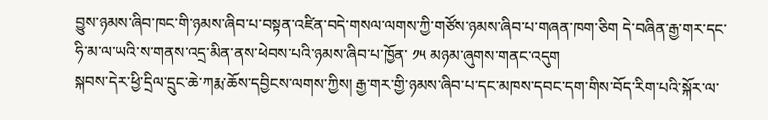བྱུས་ཉམས་ཞིབ་ཁང་གི་ཉམས་ཞིབ་པ་བསྟན་འཛིན་བདེ་གསལ་ལགས་ཀྱི་གཙོས་ཉམས་ཞིབ་པ་གཞན་ཁག་ཅིག དེ་བཞིན་རྒྱ་གར་དང་ཧི་མ་ལ་ཡའི་ས་གནས་འདྲ་མིན་ནས་ཕེབས་པའི་ཉམས་ཞིབ་པ་ཁྱོན་ ༡༥ མཉམ་ཞུགས་གནང་འདུག
སྐབས་དེར་ཕྱི་དྲིལ་དྲུང་ཆེ་ཀརྨ་ཆོས་དབྱིངས་ལགས་ཀྱིས། རྒྱ་གར་གྱི་ཉམས་ཞིབ་པ་དང་མཁས་དབང་དག་གིས་བོད་རིག་པའི་སྐོར་ལ་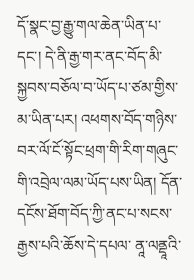དོ་སྣང་བྱ་རྒྱུ་གལ་ཆེན་ཡིན་པ་དང་། དེ་ནི་རྒྱ་གར་ནང་བོད་མི་སྐྱབས་བཅོལ་བ་ཡོད་པ་ཙམ་གྱིས་མ་ཡིན་པར། འཕགས་བོད་གཉིས་བར་ལོ་ངོ་སྟོང་ཕྲག་གི་རིག་གཞུང་གི་འབྲེལ་ལམ་ཡོད་པས་ཡིན། དོན་དངོས་ཐོག་བོད་ཀྱི་ནང་པ་སངས་རྒྱས་པའི་ཆོས་དེ་དཔལ་ ནཱ་ལནྡཱའི་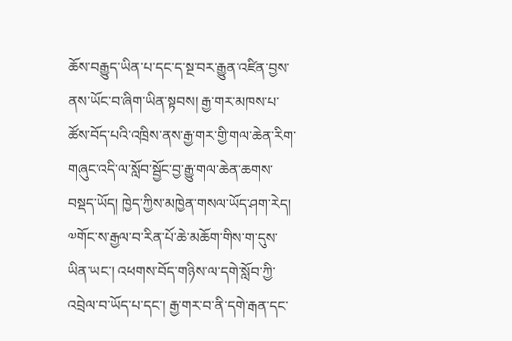ཆོས་བརྒྱུད་ཡིན་པ་དང་ད་སྔ་བར་རྒྱུན་འཛིན་བྱས་ནས་ཡོང་བ་ཞིག་ཡིན་སྟབས། རྒྱ་གར་མཁས་པ་ཚོས་བོད་པའི་འཁྲིས་ནས་རྒྱ་གར་གྱི་གལ་ཆེན་རིག་གཞུང་འདི་ལ་སློབ་སྦྱོང་བྱ་རྒྱུ་གལ་ཆེན་ཆགས་བསྡད་ཡོད། ཁྱེད་ཀྱིས་མཁྱེན་གསལ་ཡོད་ཤག་རེད། ༧གོང་ས་རྒྱལ་བ་རིན་པོ་ཆེ་མཆོག་གིས་ག་དུས་ཡིན་ཡང་། འཕགས་བོད་གཉིས་ལ་དགེ་སློབ་ཀྱི་འབྲེལ་བ་ཡོད་པ་དང་། རྒྱ་གར་བ་ནི་དགེ་རྒན་དང་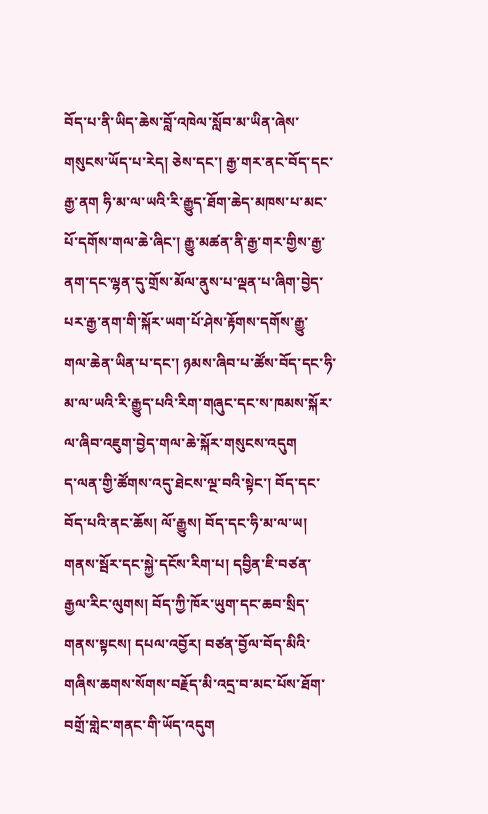བོད་པ་ནི་ཡིད་ཆེས་བློ་འཁེལ་སློབ་མ་ཡིན་ཞེས་གསུངས་ཡོད་པ་རེད། ཅེས་དང་། རྒྱ་གར་ནང་བོད་དང་རྒྱ་ནག ཧི་མ་ལ་ཡའི་རི་རྒྱུད་ཐོག་ཆེད་མཁས་པ་མང་པོ་དགོས་གལ་ཆེ་ཞིང་། རྒྱུ་མཚན་ནི་རྒྱ་གར་གྱིས་རྒྱ་ནག་དང་ལྷན་དུ་གྲོས་མོལ་ནུས་པ་ལྡན་པ་ཞིག་བྱེད་པར་རྒྱ་ནག་གི་སྐོར་ཡག་པོ་ཤེས་རྟོགས་དགོས་རྒྱུ་གལ་ཆེན་ཡིན་པ་དང་། ཉམས་ཞིབ་པ་ཚོས་བོད་དང་ཧི་མ་ལ་ཡའི་རི་རྒྱུད་པའི་རིག་གཞུང་དང་ས་ཁམས་སྐོར་ལ་ཞིབ་འཇུག་བྱེད་གལ་ཆེ་སྐོར་གསུངས་འདུག
ད་ལན་གྱི་ཚོགས་འདུ་ཐེངས་ལྔ་བའི་སྟེང་། བོད་དང་བོད་པའི་ནང་ཆོས། ལོ་རྒྱུས། བོད་དང་ཧི་མ་ལ་ཡ། གནས་སྦོར་དང་སྐྱེ་དངོས་རིག་པ། དབྱིན་ཇི་བཙན་རྒྱལ་རིང་ལུགས། བོད་ཀྱི་ཁོར་ཡུག་དང་ཆབ་སྲིད་གནས་སྟངས། དཔལ་འབྱོར། བཙན་བྱོལ་བོད་མིའི་གཞིས་ཆགས་སོགས་བརྗོད་མི་འདྲ་བ་མང་པོས་ཐོག་བགྲོ་གླེང་གནང་གི་ཡོད་འདུག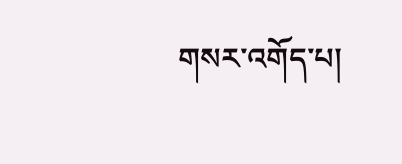གསར་འགོད་པ།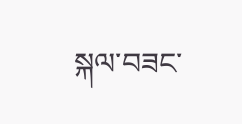སྐལ་བཟང་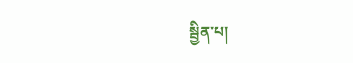སྦྱིན་པ།